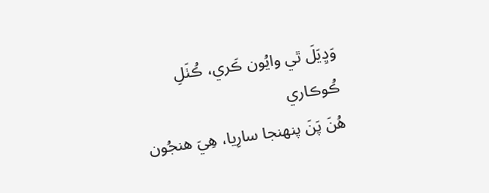وَڍِيَلَ ٿي وايُون ڪَري، ڪُٺَلِ ڪُوڪاري
ھُنَ پَنَ پنھنجا سارِيا، ھِيَ ھنجُون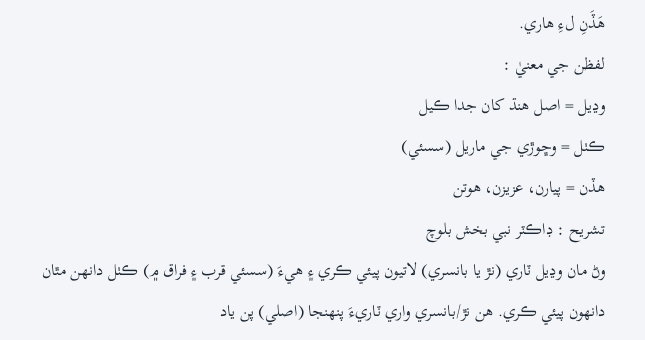ھَڏَنِ لءِ ھاري.
لفظن جي معنيٰ :
وڍيل = اصل هنڌ کان جدا ڪيل
ڪٺل = وڇوڙي جي ماريل (سسئي)
ھڏن = پيارن، عزيزن، هوتن
تشريح : ڊاڪٽر نبي بخش بلوچ
وڻ مان وڍيل ٽاري (نڙ يا بانسري) لاتيون پيئي ڪري ۽ ھيءَ (سسئي قرب ۽ فراق ۾) ڪٺل دانھن مٿان دانھون پيئي ڪري. ھن نڙ/بانسري واري ٽاريءَ پنھنجا (اصلي) پن ياد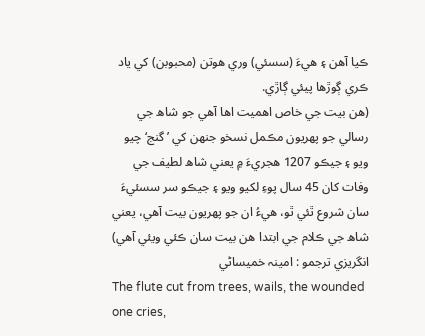ڪيا آھن ۽ ھيءَ (سسئي) وري ھوتن (محبوبن) کي ياد ڪري ڳوڙها پيئي ڳاڙي.
(ھن بيت جي خاص اھميت اھا آھي جو شاھ جي رسالي جو پھريون مڪمل نسخو جنھن کي ’گنج‘ چيو ويو ۽ جيڪو 1207 ھجريءَ ۾ يعني شاھ لطيف جي وفات کان 45 سال پوءِ لکيو ويو ۽ جيڪو سر سسئيءَ سان شروع ٿئي ٿو، ھيءُ ان جو پھريون بيت آھي، يعني شاھ جي ڪلام جي ابتدا ھن بيت سان ڪئي ويئي آھي)
انگريزي ترجمو : امينہ خميساڻي
The flute cut from trees, wails, the wounded one cries,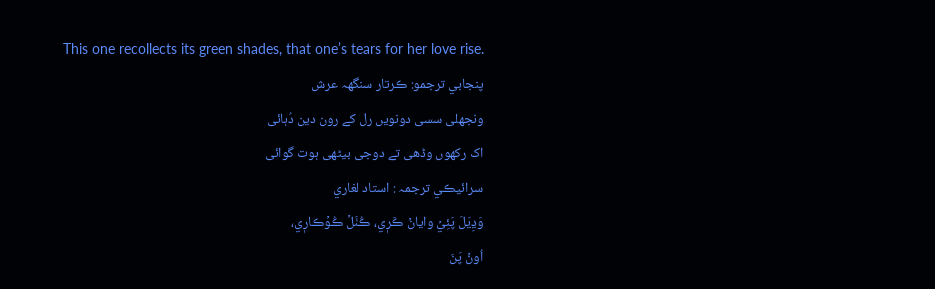This one recollects its green shades, that one’s tears for her love rise.
پنجابي ترجمو: ڪرتار سنگهہ عرش
ونجهلی سسی دونویں رل کے رون دین دُہائی
اک رکھوں وڈھی تے دوجی بیٹھی ہوت گوائی
سرائيڪي ترجمہ : استاد لغاري
وَڍِيَلَ پَئِيۡ وايانۡ ڪَرٖي، ڪُٺَلۡ ڪُوۡڪارٖي،
اُونۡ پَنَ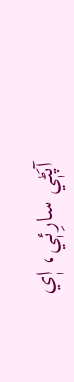آپَڻٖي سارِئٖي، اٖي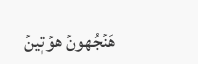ھَنۡجُهونۡ هوۡتٖينۡ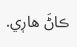ڪاڻَ هارٖي.